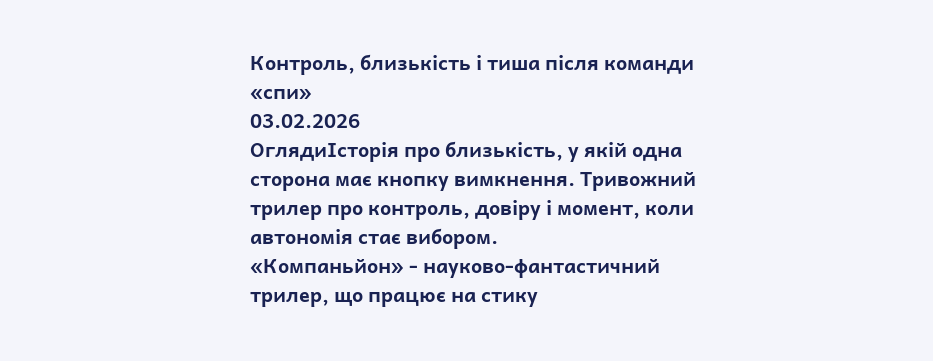Контроль, близькість і тиша після команди «спи»
03.02.2026
ОглядиІсторія про близькість, у якій одна сторона має кнопку вимкнення. Тривожний трилер про контроль, довіру і момент, коли автономія стає вибором.
«Компаньйон» - науково-фантастичний трилер, що працює на стику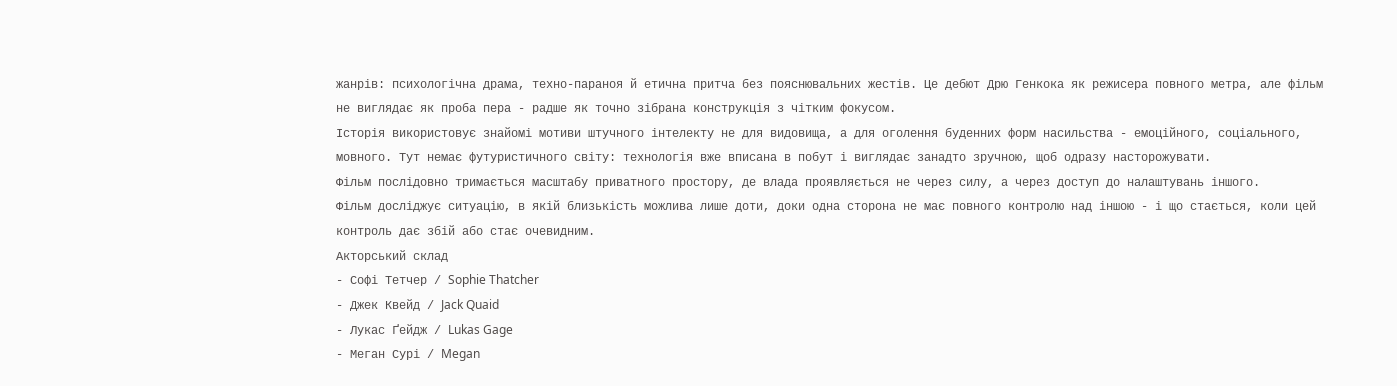жанрів: психологічна драма, техно-параноя й етична притча без пояснювальних жестів. Це дебют Дрю Генкока як режисера повного метра, але фільм не виглядає як проба пера - радше як точно зібрана конструкція з чітким фокусом.
Історія використовує знайомі мотиви штучного інтелекту не для видовища, а для оголення буденних форм насильства - емоційного, соціального, мовного. Тут немає футуристичного світу: технологія вже вписана в побут і виглядає занадто зручною, щоб одразу насторожувати.
Фільм послідовно тримається масштабу приватного простору, де влада проявляється не через силу, а через доступ до налаштувань іншого.
Фільм досліджує ситуацію, в якій близькість можлива лише доти, доки одна сторона не має повного контролю над іншою - і що стається, коли цей контроль дає збій або стає очевидним.
Акторський склад
- Софі Тетчер / Sophie Thatcher
- Джек Квейд / Jack Quaid
- Лукас Ґейдж / Lukas Gage
- Меган Сурі / Megan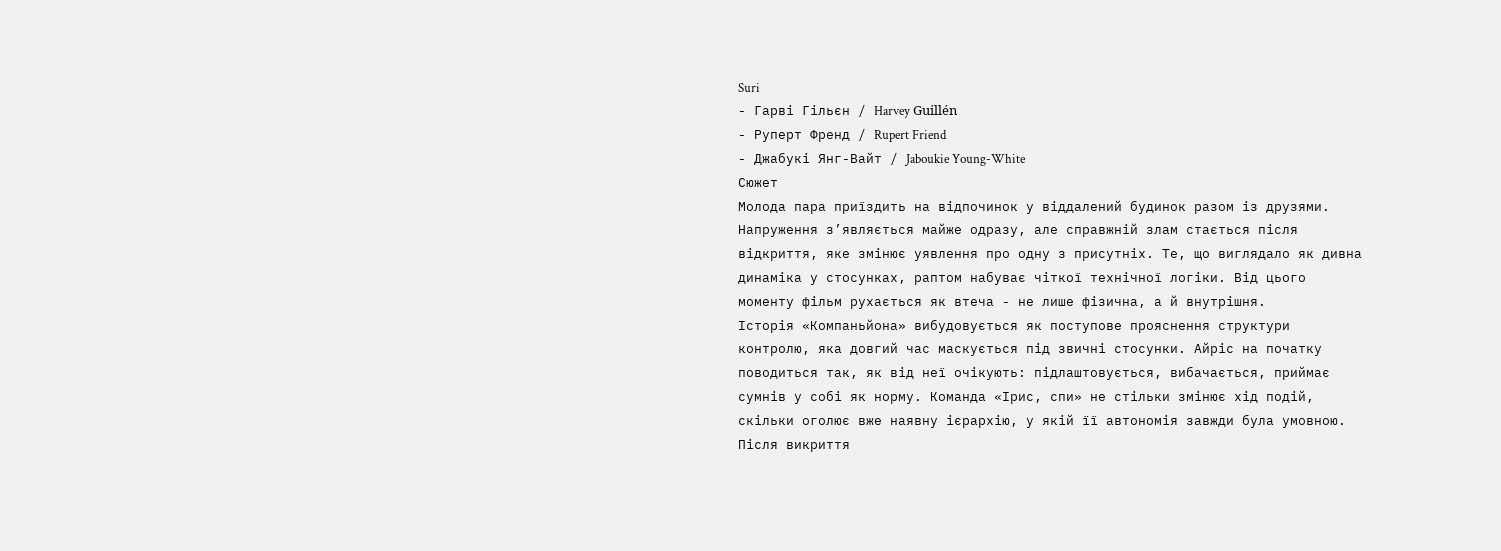Suri
- Гарві Гільєн / Harvey Guillén
- Руперт Френд / Rupert Friend
- Джабукі Янг-Вайт / Jaboukie Young-White
Сюжет
Молода пара приїздить на відпочинок у віддалений будинок разом із друзями. Напруження з’являється майже одразу, але справжній злам стається після відкриття, яке змінює уявлення про одну з присутніх. Те, що виглядало як дивна динаміка у стосунках, раптом набуває чіткої технічної логіки. Від цього моменту фільм рухається як втеча - не лише фізична, а й внутрішня.
Історія «Компаньйона» вибудовується як поступове прояснення структури контролю, яка довгий час маскується під звичні стосунки. Айріс на початку поводиться так, як від неї очікують: підлаштовується, вибачається, приймає сумнів у собі як норму. Команда «Ірис, спи» не стільки змінює хід подій, скільки оголює вже наявну ієрархію, у якій її автономія завжди була умовною.
Після викриття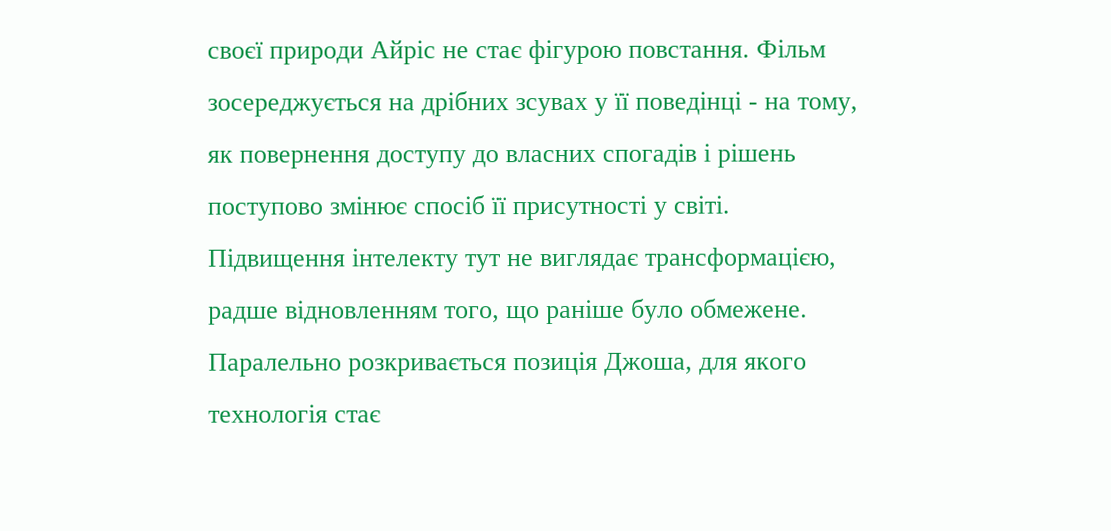своєї природи Айріс не стає фігурою повстання. Фільм зосереджується на дрібних зсувах у її поведінці - на тому, як повернення доступу до власних спогадів і рішень поступово змінює спосіб її присутності у світі. Підвищення інтелекту тут не виглядає трансформацією, радше відновленням того, що раніше було обмежене.
Паралельно розкривається позиція Джоша, для якого технологія стає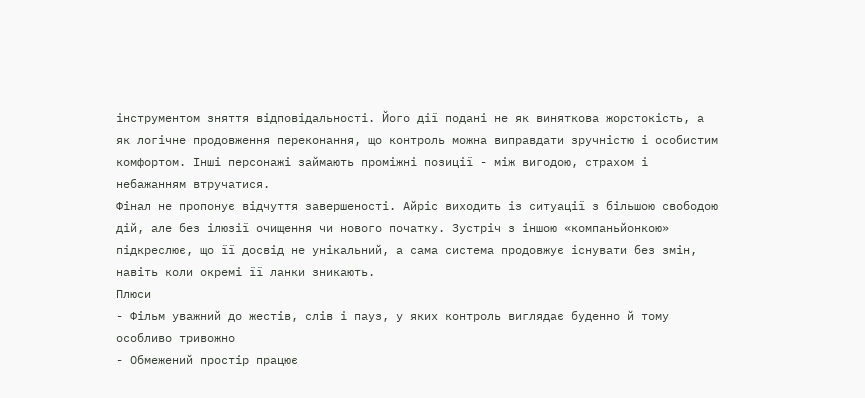інструментом зняття відповідальності. Його дії подані не як виняткова жорстокість, а як логічне продовження переконання, що контроль можна виправдати зручністю і особистим комфортом. Інші персонажі займають проміжні позиції - між вигодою, страхом і небажанням втручатися.
Фінал не пропонує відчуття завершеності. Айріс виходить із ситуації з більшою свободою дій, але без ілюзії очищення чи нового початку. Зустріч з іншою «компаньйонкою» підкреслює, що її досвід не унікальний, а сама система продовжує існувати без змін, навіть коли окремі її ланки зникають.
Плюси
- Фільм уважний до жестів, слів і пауз, у яких контроль виглядає буденно й тому особливо тривожно
- Обмежений простір працює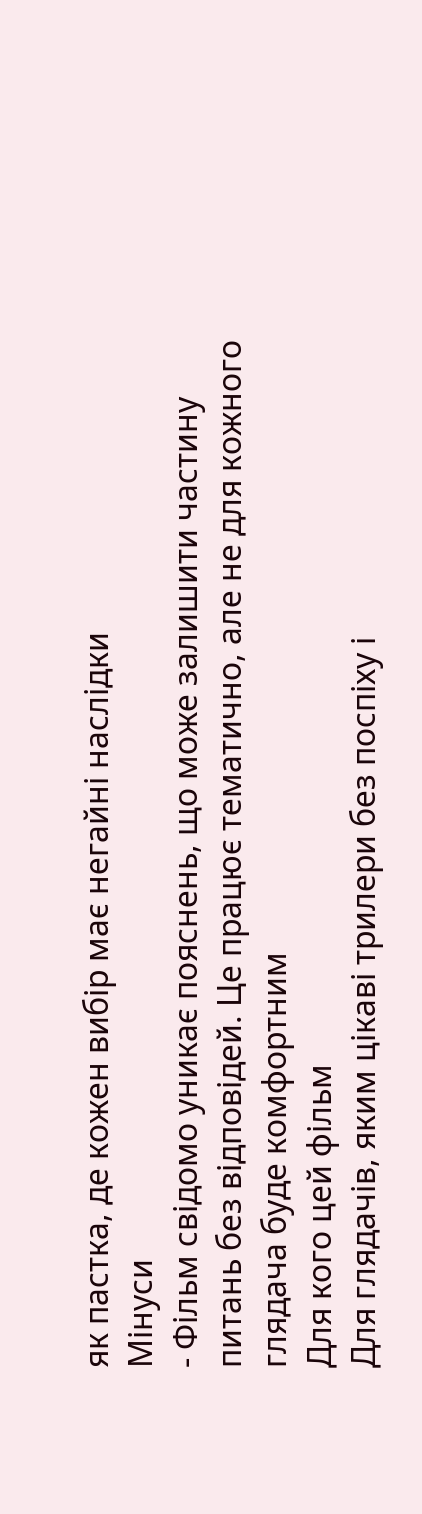як пастка, де кожен вибір має негайні наслідки
Мінуси
- Фільм свідомо уникає пояснень, що може залишити частину питань без відповідей. Це працює тематично, але не для кожного глядача буде комфортним
Для кого цей фільм
Для глядачів, яким цікаві трилери без поспіху і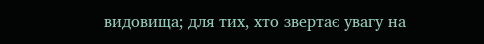видовища; для тих, хто звертає увагу на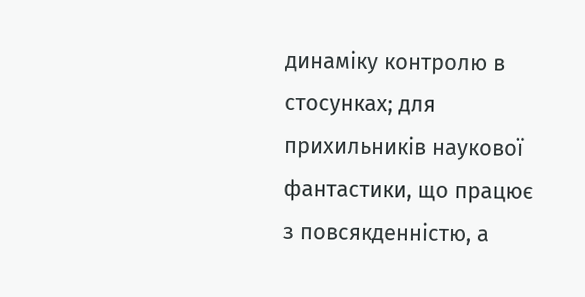динаміку контролю в стосунках; для прихильників наукової фантастики, що працює з повсякденністю, а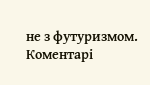не з футуризмом.
Коментарі